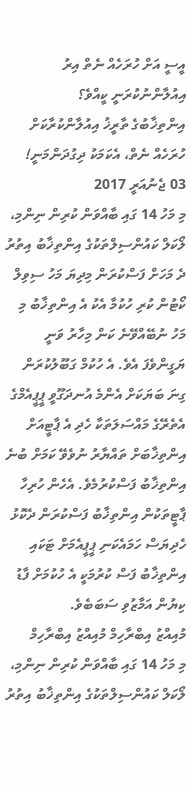އީސީ އަށް ހުރަހެއް ނެތް އިރު އިއުލާންނުކުރަނީ ކީއްވެ؟
އިންތިޚާބުގެ ތާރީޚު އިއުލާންކުރާކަށް ހުރަހެއް ނެތް، އެކަމަކު ދިގުދަންމަނީ!
03 ޖެނުއަރީ 2017
މި މަހު 14 ގައި ބާއްވަން ކުރިން ނިންމި، ލޯކަލް ކައުންސިލްތަކުގެ އިންތިޚާބު އިތުރު ދެ މަހަށް ފަސްކުރަން މިދިޔަ މަހު ސިވިލް ކޯޓުން ކުރި ހުކުމާ އެކު އެ އިންތިޚާބު މި މަހު ނުބޭއްވޭނެ ކަން މިހާރު ވަނީ ޔަގީންވެފަ އެވެ. އެ ހުކުމް ގަބޫލުކުރަން ގިނަ ބަޔަކަށް އެންމެ އުނދަގޫވީ ޕީޕީއެމްގެ އެތެރޭގެ މައްސަލަތަކާ ހެދި އެ ޕާޓީއަށް އިންތިޚާބަށް ތައްޔާރު ނުވެވޭ ކަމަށް ބުނެ އިންތިޚާބު ފަސްކުރުމެވެ. އެހެން ހުރިހާ ޕާޓީތަކުން އިންތިޚާބު ފަސްކުރަން ދެކޮޅު ހެދިޔަސް ހަމައެކަނި ޕީޕީއެމަށް ޓަކައި އިންތިޚާބު ފަސް ކުރުމަކީ އެ ހުކުމަށް ފާޑު ކިޔުން އަމާޒުވި ސަބަބެވެ.
މުއިއްޒު އިބްރާހިމް މުއިއްޒު އިބްރާހިމް
މި މަހު 14 ގައި ބާއްވަން ކުރިން ނިންމި، ލޯކަލް ކައުންސިލްތަކުގެ އިންތިޚާބު އިތުރު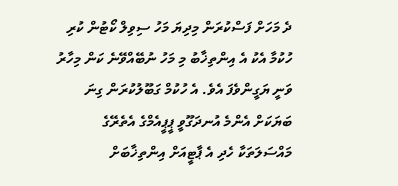ދެ މަހަށް ފަސްކުރަން މިދިޔަ މަހު ސިވިލް ކޯޓުން ކުރި ހުކުމާ އެކު އެ އިންތިޚާބު މި މަހު ނުބޭއްވޭނެ ކަން މިހާރު ވަނީ ޔަގީންވެފަ އެވެ. އެ ހުކުމް ގަބޫލުކުރަން ގިނަ ބަޔަކަށް އެންމެ އުނދަގޫވީ ޕީޕީއެމްގެ އެތެރޭގެ މައްސަލަތަކާ ހެދި އެ ޕާޓީއަށް އިންތިޚާބަށް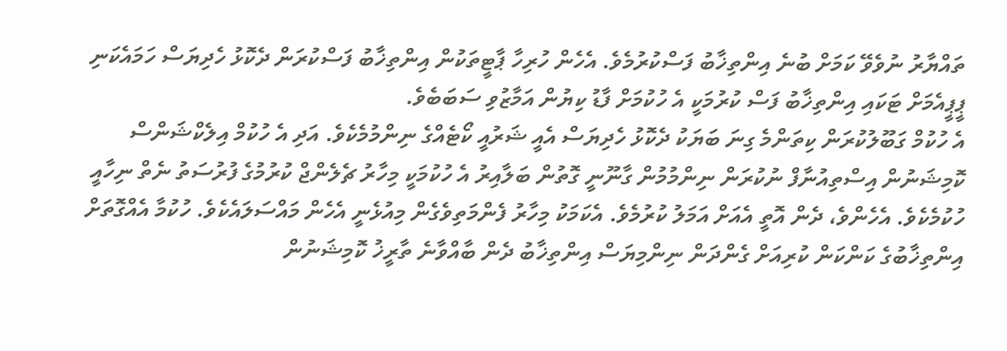ތައްޔާރު ނުވެވޭ ކަމަށް ބުނެ އިންތިޚާބު ފަސްކުރުމެވެ. އެހެން ހުރިހާ ޕާޓީތަކުން އިންތިޚާބު ފަސްކުރަން ދެކޮޅު ހެދިޔަސް ހަމައެކަނި ޕީޕީއެމަށް ޓަކައި އިންތިޚާބު ފަސް ކުރުމަކީ އެ ހުކުމަށް ފާޑު ކިޔުން އަމާޒުވި ސަބަބެވެ.
އެ ހުކުމް ގަބޫލުކުރަން ކިތަންމެ ގިނަ ބަޔަކު ދެކޮޅު ހެދިޔަސް އެއީ ޝަރުއީ ކޯޓެއްގެ ނިންމުމެކެވެ. އަދި އެ ހުކުމް އިލެކްޝަންސް ކޮމިޝަނުން އިސްތިއުނާފް ނުކުރަން ނިންމުމުން ގާނޫނީ ގޮތުން ބަލާއިރު އެ ހުކުމަކީ މިހާރު ޗެލެންޖް ކުރުމުގެ ފުރުސަތު ނެތް ނިހާއީ ހުކުމެކެވެ. އެހެންވެ، ދެން އޮތީ އެއަށް އަމަލު ކުރުމެވެ. އެކަމަކު މިހާރު ފެންމަތިވެގެން މިއުޅެނީ އެހެން މައްސަލައެކެވެ. ހުކުމާ އެއްގޮތަށް އިންތިޚާބުގެ ކަންކަން ކުރިއަށް ގެންދަން ނިންމިޔަސް އިންތިޚާބު ދެން ބާއްވާނެ ތާރީޚު ކޮމިޝަނުން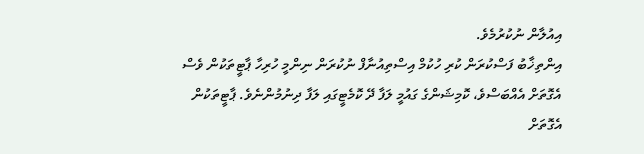އިއުލާން ނުކުރުމެވެ.
އިންތިޚާބު ފަސްކުރަން ކުރި ހުކުމް އިސްތިއުނާފް ނުކުރަން ނިންމީ ހުރިހާ ޕާޓީތަކުން ވެސް އެގޮތަށް އެއްބަސްވެ، ކޮމިޝަންގެ ގައުމީ ލަފާ ދޭ ކޮމެޓީގައި ލަފާ ދިނުމުންނެވެ. ޕާޓީތަކުން އެގޮތަށް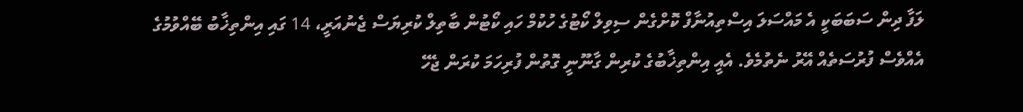ލަފާ ދިން ސަބަބަކީ އެ މައްސަލަ އިސްތިއުނާފް ކޮށްގެން ސިވިލް ކޯޓުގެ ހުކުމް ހައި ކޯޓުން ބާތިލް ކުރިޔަސް ޖެނުއަރީ، 14 ގައި އިންތިޚާބު ބޭއްވުމުގެ އެއްވެސް ފުރުސަތެއް އޭރު ނެތުމެވެ. އެއީ އިންތިޚާބުގެ ކުރިން ގާނޫނީ ގޮތުން ފުރިހަމަ ކުރަން ޖެހޭ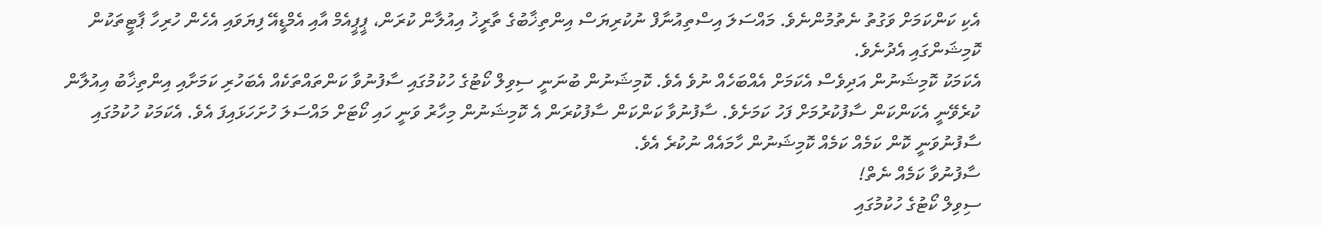އެކި ކަންކަމަށް ވަގުތު ނެތުމުންނެވެ. މައްސަލަ އިސްތިއުނާފް ނުކުރިޔަސް އިންތިޚާބުގެ ތާރީޚު އިއުލާން ކުރަން، ޕީޕީއެމް އާއި އެމްޑީއޭ ފިޔަވައި އެހެން ހުރިހާ ޕާޓީތަކުން ކޮމިޝަންގައި އެދުނެވެ.
އެކަމަކު ކޮމިޝަނުން އަދިވެސް އެކަމަށް އެއްބަހެއް ނުވެ އެވެ. ކޮމިޝަނުން ބުނަނީ ސިވިލް ކޯޓުގެ ހުކުމުގައި ސާފުނުވާ ކަންތައްތަކެއް އެބަހުރި ކަމަށާއި އިންތިޚާބު އިއުލާން ކުރެވޭނީ އެކަންކަން ސާފުކުރުމަށް ފަހު ކަމަށެވެ. ސާފުނުވާ ކަންކަން ސާފުކުރަން އެ ކޮމިޝަނުން މިހާރު ވަނީ ހައި ކޯޓަށް މައްސަލަ ހުށަހަޅައިފަ އެވެ. އެކަމަކު ހުކުމުގައި ސާފުނުވަނީ ކޮން ކަމެއް ކަމެއް ކޮމިޝަނުން ހާމައެއް ނުކުރެ އެވެ.
ސާފުނުވާ ކަމެއް ނެތް!
ސިވިލް ކޯޓުގެ ހުކުމުގައި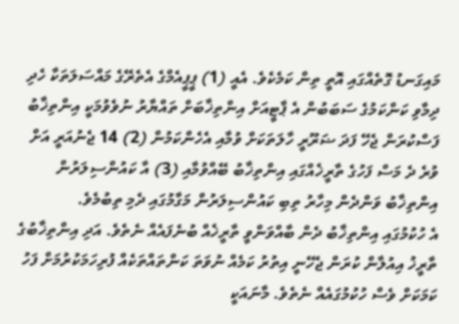މައިގަނޑު ގޮތެއްގައި އޮތީ ތިން ކަމެކެވެ. އެއީ (1) ޕީޕީއެމްގެ އެތެރޭގެ މައްސަލަތަކާ ހެދި ދިމާވި ކަންކަމުގެ ސަބަބުން އެ ޕާޓީއަށް އިންތިޚާބަށް ތައްޔާރު ނުވެވުމަކީ އިންތިޚާބު ފަސްކުރަން ޖެހޭ ފަދަ ޟަރޫރީ ހާލަތަކަށް ވުމާއި އެހެންކަމުން (2) 14 ޖެނުއަރީ އަށް ވުރެ ދެ މަސް ފަހުގެ ތާރީޚެއްގައި އިންތިޚާބު ބޭއްވުމާއި (3) އާ ކައުންސިލަރުން އިންތިޚާބު ވަންދެން މިހާރު ތިބި ކައުންސިލަރުން މަގާމުގައި ދެމި ތިބުމެވެ.
އެ ހުކުމުގައި އިންތިޚާބު ދެން ބާއްވަންވީ ތާރީޚެއް ބުނެފައެއް ނެތެވެ. އަދި އިންތިޚާބުގެ ތާރީޚު އިއުލާން ކުރަން ޖެހޭނީ އިތުރު ކަމެއް ނުވަތަ ކަންތައްތަކެއް ފުރިހަމަކުރުމަށް ފަހު ކަމަކަށް ވެސް ހުކުމުގައެއް ނެތެވެ. މާނައަކީ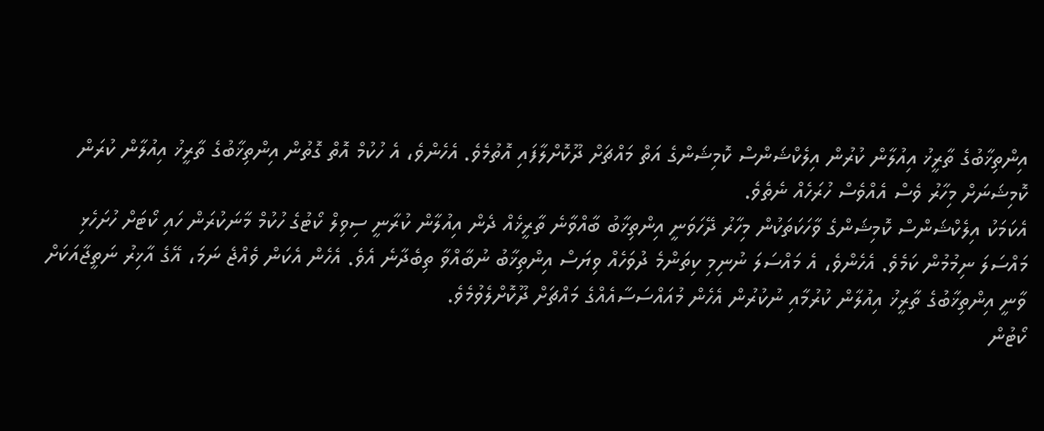އިންތިޚާބުގެ ތާރީޚު އިއުލާން ކުރުން އިލެކްޝަންސް ކޮމިޝަންގެ އަތް މައްޗަށް ދޫކޮށްލާފައި އޮތުމެވެ. އެހެންވެ، އެ ހުކުމް އޮތް ގޮތުން އިންތިޚާބުގެ ތާރީޚު އިއުލާން ކުރަން ކޮމިޝަނަށް މިހާރު ވެސް އެއްވެސް ހުރަހެއް ނެތެވެ.
އެކަމަކު އިލެކްޝަންސް ކޮމިޝަންގެ ވާހަކަތަކުން މިހާރު ދޭހަވަނީ އިންތިޚާބު ބާއްވާނެ ތާރީޚެއް ދެން އިއުލާން ކުރާނީ ސިވިލް ކޯޓުގެ ހުކުމް މާނަކުރަން ހައި ކޯޓަށް ހުށަހެޅި މައްސަލަ ނިމުމުން ކަމެވެ. އެހެންވެ، އެ މައްސަލަ ނުނިމި ކިތަންމެ ދުވަހެއް ވިޔަސް އިންތިޚާބު ނުބާއްވާ ތިބެދާނެ އެވެ. އެހެން އެކަން ވެއްޖެ ނަމަ، އޭގެ އާޚިރު ނަތީޖާއަކަށް ވާނީ އިންތިޚާބުގެ ތާރީޚު އިއުލާން ކުރުމާއި ނުކުރުން އެހެން މުއައްސަސާއެއްގެ މައްޗަށް ދޫކޮށްލެވުމެވެ.
ކޯޓުން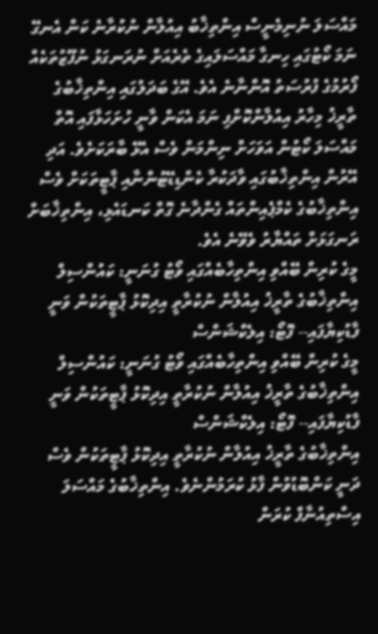މައްސަލަ ނުނިމެނީސް އިންތިޚާބު އިއުލާން ނުކުރާނެ ކަން އެނގޭ ނަމަ ކޯޓުގައި ހިނގާ މައްސަލައިގެ ތެރެއަށް ނުރަނގަޅު ނުފޫޒުތަކެއް ފޯރުމުގެ ފުރުސަތު އޮންނާނެ އެވެ. އޭގެ ބަދަލުގައި އިންތިޚާބުގެ ތާރީޚު މިހާރު އިއުލާންކޮށްފި ނަމަ އެކަން ވާނީ ހުށަހަޅާފައި އޮތް މައްސަލަ ކޯޓުން އަވަހަށް ނިންމަން ވެސް އެޅޭ ބާރަކަށެވެ. އަދި އޭރުން އިންތިޚާބުގައި ވާދަކުރާ ކެންޑިޑޭޓުންނާއި ޕާޓީތަކަށް ވެސް އިންތިޚާބުގެ ކެމްޕެއިންތައް ގެންދާނެ ގޮތް ކަނޑައެޅި، އިންތިޚާބަށް ރަނގަޅަށް ތައްޔާރު ވެވޭނެ އެވެ.
މީގެ ކުރިން ބޭއްވި އިންތިހާބެއްގައި ވޯޓު ގުނަނީ: ކައުންސިލް އިންތިޚާބުގެ ތާރީޚު އިއުލާން ނުކުރާތީ އިދިކޮޅު ޕާޓީތަކުން ވަނީ ފާޑުކިޔާފައި-- ފޮޓޯ: އިލެކްޝަންސް
މީގެ ކުރިން ބޭއްވި އިންތިހާބެއްގައި ވޯޓު ގުނަނީ: ކައުންސިލް އިންތިޚާބުގެ ތާރީޚު އިއުލާން ނުކުރާތީ އިދިކޮޅު ޕާޓީތަކުން ވަނީ ފާޑުކިޔާފައި-- ފޮޓޯ: އިލެކްޝަންސް
އިންތިޚާބުގެ ތާރީޚު އިއުލާން ނުކުރާތީ އިދިކޮޅު ޕާޓީތަކުން ވެސް ދަނީ ކަންބޮޑުވުން ފާޅު ކުރަމުންނެވެ. އިންތިޚާބުގެ މައްސަލަ އިސްތިއުނާފް ކުރަން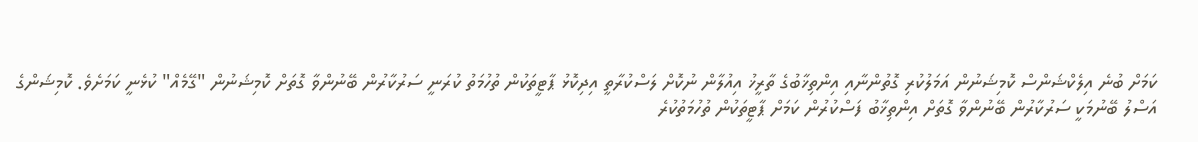ކަމަށް ބުނެ އިލެކްޝަންސް ކޮމިޝަނުން އަމަލުކުރި ގޮތުންނާއި އިންތިޚާބުގެ ތާރީޚު އިއުލާން ނުކޮށް ލަސްކުރާތީ އިދިކޮޅު ޕާޓީތަކުން ތުހުމަތު ކުރަނީ ސަރުކާރުން ބޭނުންވާ ގޮތަށް ކޮމިޝަނުން "ގޭމެއް" ކުޅެނީ ކަމަށެވެ. ކޮމިޝަންގެ އަސްލު ބޭނުމަކީ ސަރުކާރުން ބޭނުންވާ ގޮތަށް އިންތިޚާބު ފަސްކުރުން ކަމަށް ޕާޓީތަކުން ތުހުމަތުކުރެ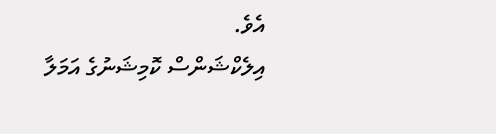އެވެ.
އިލެކްޝަންސް ކޮމިޝަނުގެ އަމަލާ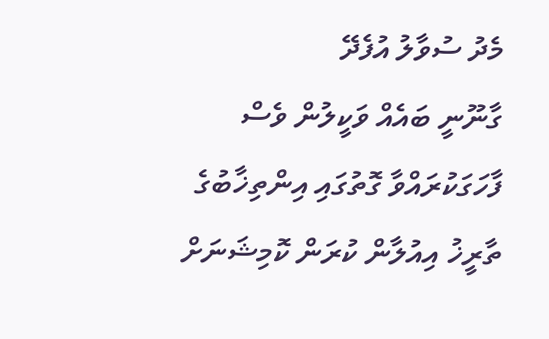މެދު ސުވާލު އުފެދޭ
ގާނޫނީ ބައެއް ވަކީލުން ވެސް ފާހަގަކުރައްވާ ގޮތުގައި އިންތިޚާބުގެ ތާރީޚު އިއުލާން ކުރަން ކޮމިޝަނަށް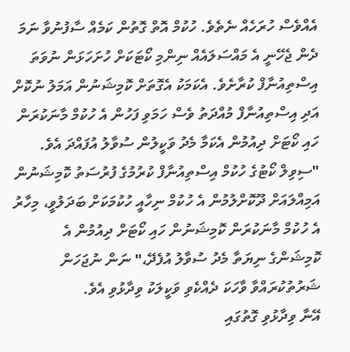އެއްވެސް ހުރަހެއް ނެތެވެ. ހުކުމް އޮތް ގޮތުން ކަމެއް ސާފުނުވާ ނަމަ ދެން ޖެހޭނީ އެ މައްސަލައެއް ނިންމި ކޯޓަކަށް ހުށަހަޅަން ނުވަތަ އިސްތިއުނާފް ކުރާށެވެ. އެކަމަކު އެގޮތަށް ކޮމިޝަނުން އަމަލު ނުކޮށް އަދި އިސްތިއުނާފް މުއްދަތު ވެސް ހަމަވި ފަހުން އެ ހުކުމް މާނަކުރަން ހައި ކޯޓަށް ދިއުމުން އެކަމާ މެދު ވަކީލުން ސުވާލު އުފައްދަ އެވެ.
"ސިވިލް ކޯޓުގެ ހުކުމް އިސްތިއުނާފް ކުރުމުގެ ފުރުސަތު ކޮމިޝަނުން އަމިއްލައަށް ދޫކޮށްލުމުން އެ ހުކުމް ނިހާއީ ހުކުމަކަށް ބަދަލުވީ، މިހާރު އެ ހުކުމް މާނަކުރަން ކޮމިޝަނުން ހައި ކޯޓަށް ދިއުމުން އެ ކޮމިޝަންގެ ނިޔަތާ މެދު ސުވާލު އުފެދޭ،" ނަން ނުޖަހަން ޝަރުތުކުރައްވާ ވާހަކަ ދެއްކެވި ވަކީލަކު ވިދާޅުވި އެވެ.
އޭނާ ވިދާޅުވި ގޮތުގައި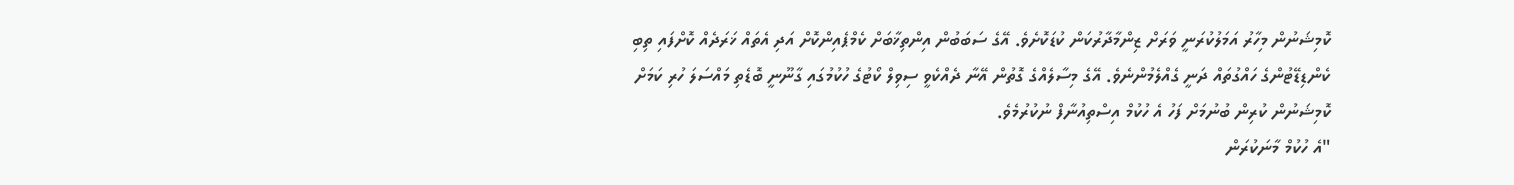ކޮމިޝަނުން މިހާރު އަމަލުކުރަނީ ވަރަށް ޒިންމާދާރުކަން ކުޑަކޮށެވެ. އޭގެ ސަބަބުން އިންތިޚާބަށް ކެމްޕެއިންކޮށް އަދި އެތައް ޚަރަދެއް ކޮށްފައި ތިބި ކެންޑިޑޭޓުންގެ ހައްގުތައް ދަނީ ގެއްލެމުންނެވެ. އޭގެ މިސާލެއްގެ ގޮތުން އޭނާ ދެއްކެވީ ސިވިލް ކޯޓުގެ ހުކުމުގައި ގާނޫނީ ބޮޑެތި މައްސަލަ ހުރި ކަމަށް ކޮމިޝަނުން ކުރިން ބުނުމަށް ފަހު އެ ހުކުމް އިސްތިއުނާފް ނުކުރުމެވެ.
"އެ ހުކުމް މާނަކުރަން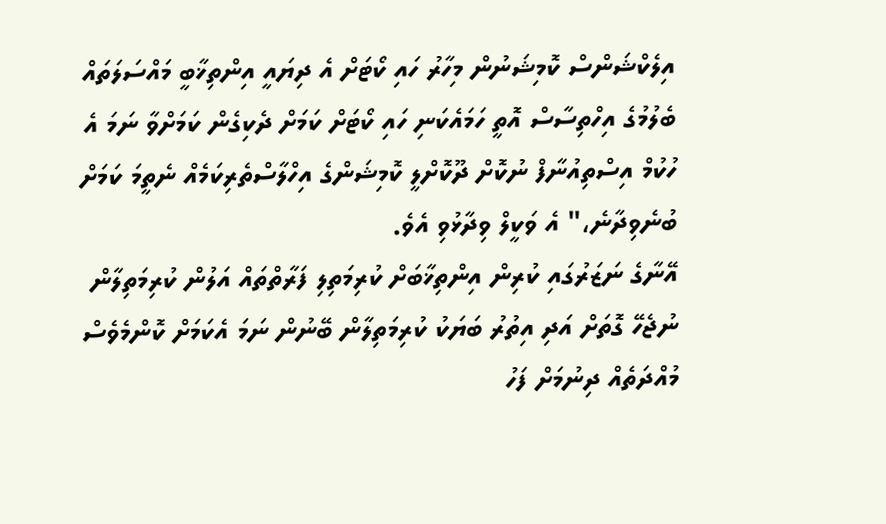އިލެކްޝަންސް ކޮމިޝަނުން މިހާރު ހައި ކޯޓަށް އެ ދިޔައީ އިންތިޚާބީ މައްސަލަތައް ބެލުމުގެ އިހްތިސާސް އޮތީ ހަމައެކަނި ހައި ކޯޓަށް ކަމަށް ދެކިގެން ކަމަށްވާ ނަމަ އެ ހުކުމް އިސްތިއުނާފް ނުކޮށް ދޫކޮށްލީ ކޮމިޝަންގެ އިހްލާސްތެރިކަމެއް ނެތީމަ ކަމަށް ބުނެވިދާނެ،" އެ ވަކީލް ވިދާޅުވި އެވެ.
އޭނާގެ ނަޒަރުގައި ކުރިން އިންތިޚާބަށް ކުރިމަތިލި ފަރާތްތައް އަލުން ކުރިމަތިލާން ނުޖެހޭ ގޮތަށް އަދި އިތުރު ބަޔަކު ކުރިމަތިލާން ބޭނުން ނަމަ އެކަމަށް ކޮންމެވެސް މުއްދަތެއް ދިނުމަށް ފަހު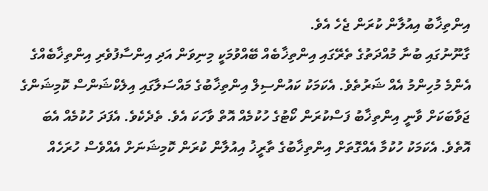އިންތިޚާބު އިއުލާން ކުރަން ޖެހެ އެވެ.
ގާނޫނުގައި ބުނާ މުއްދަތުގެ ތެރޭގައި އިންތިޚާބެއް ބޭއްވުމަކީ މިނިވަން އަދި އިންސާފުވެރި އިންތިޚާބެއްގެ އެންމެ މުހިންމު އެއް ޝަރުތެވެ. އެކަމަކު ކައުންސިލް އިންތިޚާބުގެ މައްސަލާގައި އިލެކްޝަންސް ކޮމިޝަންގެ ޖަވާބަކަށް ވާނީ އިންތިޚާބު ފަސްކުރަން ކޯޓުގެ ހުކުމެއް އޮތް ވާހަކަ އެވެ. ތެދެކެވެ. އެފަދަ ހުކުމެއް އެބަ އޮތެވެ. އެކަމަކު ހުކުމާ އެއްގޮތަށް އިންތިޚާބުގެ ތާރީޚު އިއުލާން ކުރަން ކޮމިޝަނަށް އެއްވެސް ހުރަހެއް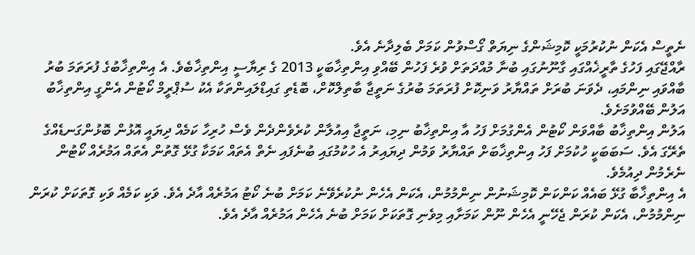ނެތީސް އެކަން ނުކުރުމަކީ ކޮމިޝަންގެ ނިޔަތް ގޯސްވުން ކަމަށް ބެލިދާނެ އެވެ.
ރާއްޖޭގައި ފަހުގެ ތާރީޚެއްގައި ގާނޫނުގައި ބުނާ މުއްދަތަށް ވުރެ ފަހުން ބޭއްވި އިންތިޚާބަކީ 2013 ގެ ރިޔާސީ އިންތިޚާބެވެ. އެ އިންތިޚާބުގެ ފުރަތަމަ ބުރު ބާއްވައި ނިންމައި، ދެވަނަ ބުރަށް ތައްޔާރު ވަނިކޮށް ފުރަތަމަ ބުރުގެ ނަތީޖާ ބާތިލްކޮށް، ބޮޑެތި ގައިޑްލައިންތަކާ އެކު ސުޕްރީމް ކޯޓުން އެންގީ އިންތިޚާބު އަލުން ބޭއްވުމަށެވެ.
އަލުން އިންތިޚާބު ބާއްވަން ކޯޓުން އެންގުމަށް ފަހު އާ އިންތިޚާބު ނިމި، ނަތީޖާ އިއުލާން ކުރެވެންދެން ވެސް ހުރިހާ ކަމެއް ދިޔައީ އޮޅުން ބޮޅުންގަނޑެއްގެ ތެރޭގަ އެވެ. ސަބަބަކީ ހުކުމަށް ފަހު އިންތިޚާބަށް ތައްޔާރު ވަމުން ދިޔައިރު އެ ހުކުމުގައި ބުނެފައި ނެތް އެތައް ކަމަކާ ގުޅޭ ގޮތުން އެތައް އަމުރެއް ކޯޓުން ނެރެމުން ދިއުމެވެ.
އެ އިންތިޚާބާ ގުޅޭ ބައެއް ކަންކަން ކޮމިޝަނުން ނިންމުމުން، އެކަން އެހެން ނުކުރެވޭނެ ކަމަށް ބުނެ ކޯޓު އަމުރެއް އާދެ އެވެ. ވަކި ކަމެއް ވަކި ގޮތަކަށް ކުރަން ނިންމުމުން، އެކަން ކުރަން ޖެހޭނީ އެހެން ނޫން ކަމަށާއި މިވެނި ގޮތަކަށް ކަމަށް ބުނެ އެހެން އަމުރެއް އާދެ އެވެ.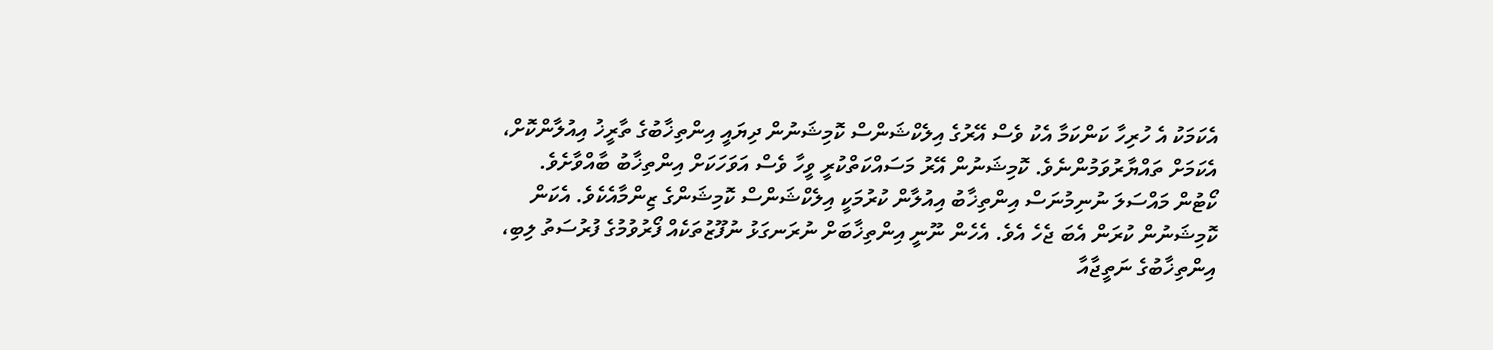އެކަމަކު އެ ހުރިހާ ކަންކަމާ އެކު ވެސް އޭރުގެ އިލެކްޝަންސް ކޮމިޝަނުން ދިޔައީ އިންތިޚާބުގެ ތާރީޚު އިއުލާންކޮށް، އެކަމަށް ތައްޔާރުވަމުންނެވެ. ކޮމިޝަނުން އޭރު މަސައްކަތްކުރީ ވީހާ ވެސް އަވަހަކަށް އިންތިޚާބު ބާއްވާށެވެ.
ކޯޓުން މައްސަލަ ނުނިމުނަސް އިންތިޚާބު އިއުލާން ކުރުމަކީ އިލެކްޝަންސް ކޮމިޝަންގެ ޒިންމާއެކެވެ. އެކަން ކޮމިޝަނުން ކުރަން އެބަ ޖެހެ އެވެ. އެހެން ނޫނީ އިންތިޚާބަށް ނުރަނގަޅު ނުފޫޒުތަކެއް ފޯރުވުމުގެ ފުރުސަތު ލިބި، އިންތިޚާބުގެ ނަތީޖާއާ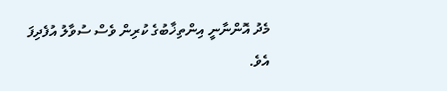މެދު އޮންނާނީ އިންތިޚާބުގެ ކުރިން ވެސް ސުވާލު އުފެދިފަ އެވެ.